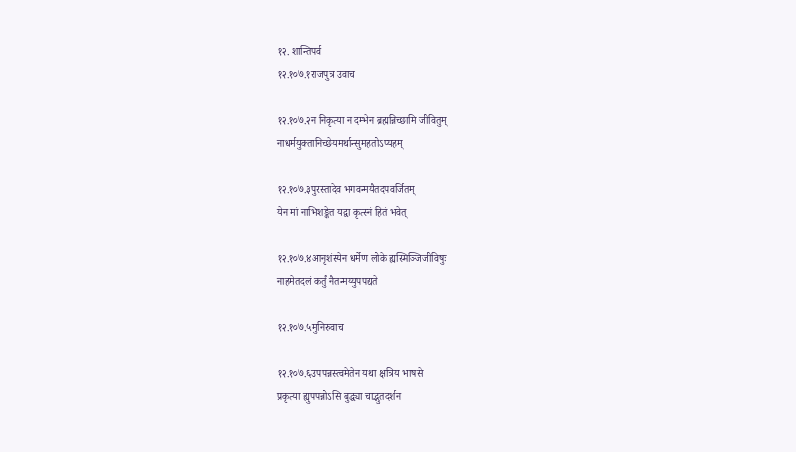१२. शान्तिपर्व
१२.१०७.१राजपुत्र उवाच

१२.१०७.२न निकृत्या न दम्भेन ब्रह्मन्निच्छामि जीवितुम्
नाधर्मयुक्तानिच्छेयमर्थान्सुमहतोऽप्यहम्

१२.१०७.३पुरस्तादेव भगवन्मयैतदपवर्जितम्
येन मां नाभिशङ्केत यद्वा कृत्स्नं हितं भवेत्

१२.१०७.४आनृशंस्येन धर्मेण लोके ह्यस्मिञ्जिजीविषुः
नाहमेतदलं कर्तुं नैतन्मय्युपपद्यते

१२.१०७.५मुनिरुवाच

१२.१०७.६उपपन्नस्त्वमेतेन यथा क्षत्रिय भाषसे
प्रकृत्या ह्युपपन्नोऽसि बुद्ध्या चाद्भुतदर्शन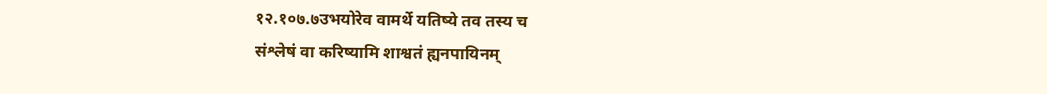१२.१०७.७उभयोरेव वामर्थे यतिष्ये तव तस्य च
संश्लेषं वा करिष्यामि शाश्वतं ह्यनपायिनम्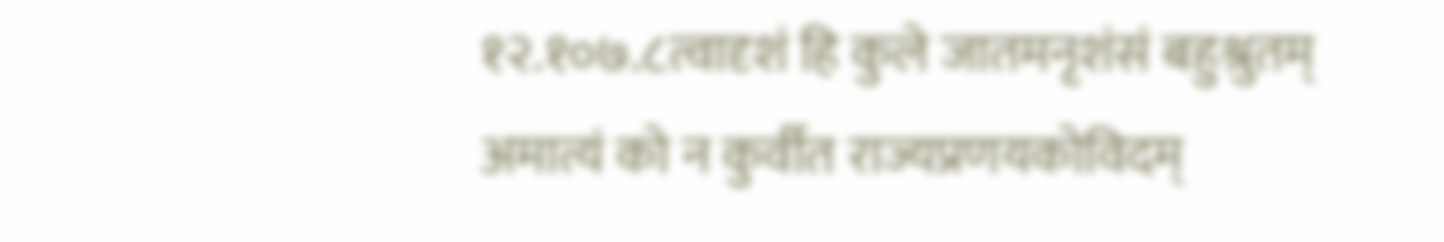१२.१०७.८त्वादृशं हि कुले जातमनृशंसं बहुश्रुतम्
अमात्यं को न कुर्वीत राज्यप्रणयकोविदम्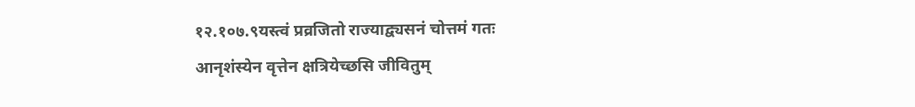१२.१०७.९यस्त्वं प्रव्रजितो राज्याद्व्यसनं चोत्तमं गतः
आनृशंस्येन वृत्तेन क्षत्रियेच्छसि जीवितुम्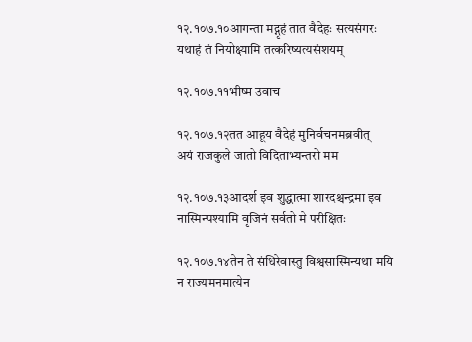१२.१०७.१०आगन्ता मद्गृहं तात वैदेहः सत्यसंगरः
यथाहं तं नियोक्ष्यामि तत्करिष्यत्यसंशयम्

१२.१०७.११भीष्म उवाच

१२.१०७.१२तत आहूय वैदेहं मुनिर्वचनमब्रवीत्
अयं राजकुले जातो विदिताभ्यन्तरो मम

१२.१०७.१३आदर्श इव शुद्धात्मा शारदश्चन्द्रमा इव
नास्मिन्पश्यामि वृजिनं सर्वतो मे परीक्षितः

१२.१०७.१४तेन ते संधिरेवास्तु विश्वसास्मिन्यथा मयि
न राज्यमनमात्येन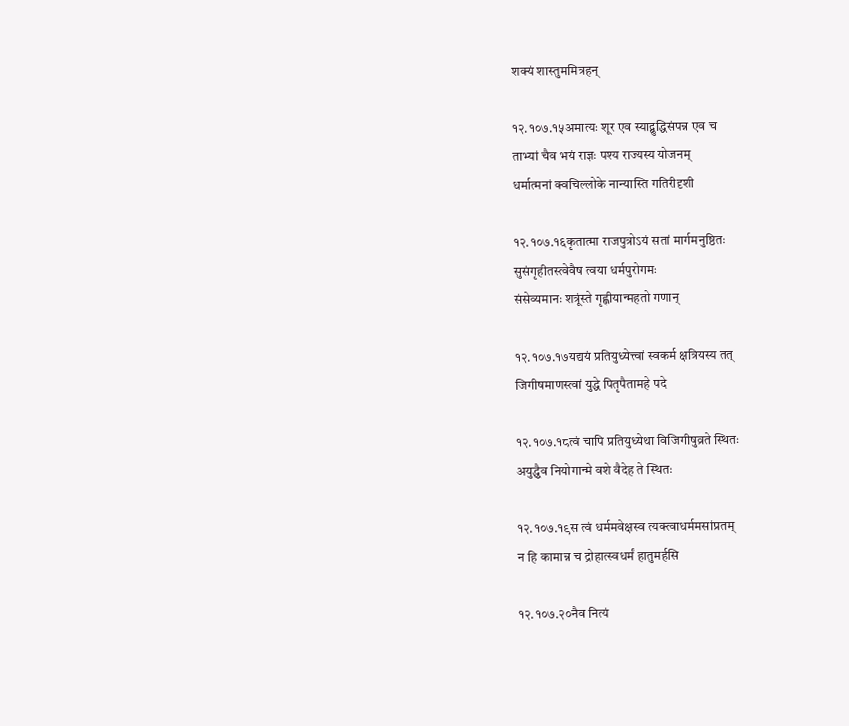शक्यं शास्तुममित्रहन्

१२.१०७.१५अमात्यः शूर एव स्याद्बुद्धिसंपन्न एव च
ताभ्यां चैव भयं राज्ञः पश्य राज्यस्य योजनम्
धर्मात्मनां क्वचिल्लोके नान्यास्ति गतिरीदृशी

१२.१०७.१६कृतात्मा राजपुत्रोऽयं सतां मार्गमनुष्ठितः
सुसंगृहीतस्त्वेवैष त्वया धर्मपुरोगमः
संसेव्यमानः शत्रूंस्ते गृह्णीयान्महतो गणान्

१२.१०७.१७यद्ययं प्रतियुध्येत्त्वां स्वकर्म क्षत्रियस्य तत्
जिगीषमाणस्त्वां युद्धे पितृपैतामहे पदे

१२.१०७.१८त्वं चापि प्रतियुध्येथा विजिगीषुव्रते स्थितः
अयुद्ध्वैव नियोगान्मे वशे वैदेह ते स्थितः

१२.१०७.१९स त्वं धर्ममवेक्षस्व त्यक्त्वाधर्ममसांप्रतम्
न हि कामान्न च द्रोहात्स्वधर्मं हातुमर्हसि

१२.१०७.२०नैव नित्यं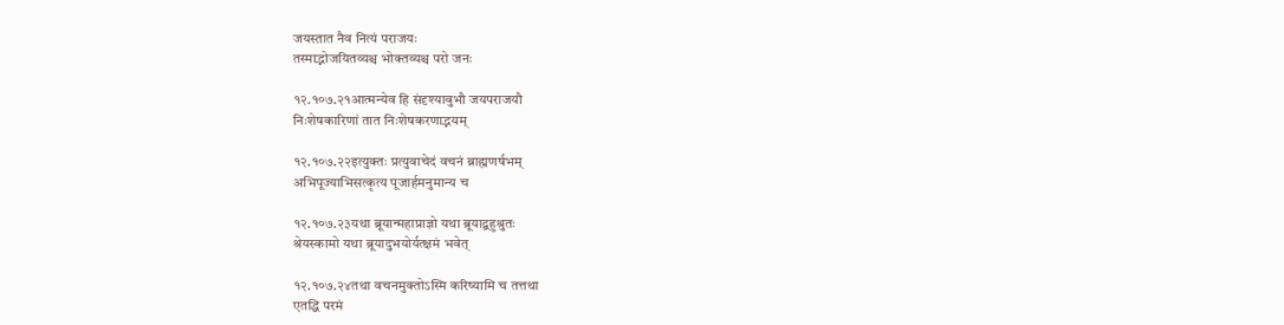जयस्तात नैव नित्यं पराजयः
तस्माद्भोजयितव्यश्च भोक्तव्यश्च परो जनः

१२.१०७.२१आत्मन्येव हि संदृश्यावुभौ जयपराजयौ
निःशेषकारिणां तात निःशेषकरणाद्भयम्

१२.१०७.२२इत्युक्तः प्रत्युवाचेदं वचनं ब्राह्मणर्षभम्
अभिपूज्याभिसत्कृत्य पूजार्हमनुमान्य च

१२.१०७.२३यथा ब्रूयान्महाप्राज्ञो यथा ब्रूयाद्बहुश्रुतः
श्रेयस्कामो यथा ब्रूयादुभयोर्यत्क्षमं भवेत्

१२.१०७.२४तथा वचनमुक्तोऽस्मि करिष्यामि च तत्तथा
एतद्धि परमं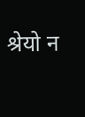श्रेयो न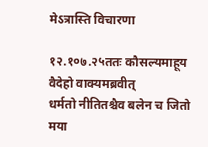मेऽत्रास्ति विचारणा

१२.१०७.२५ततः कौसल्यमाहूय वैदेहो वाक्यमब्रवीत्
धर्मतो नीतितश्चैव बलेन च जितो मया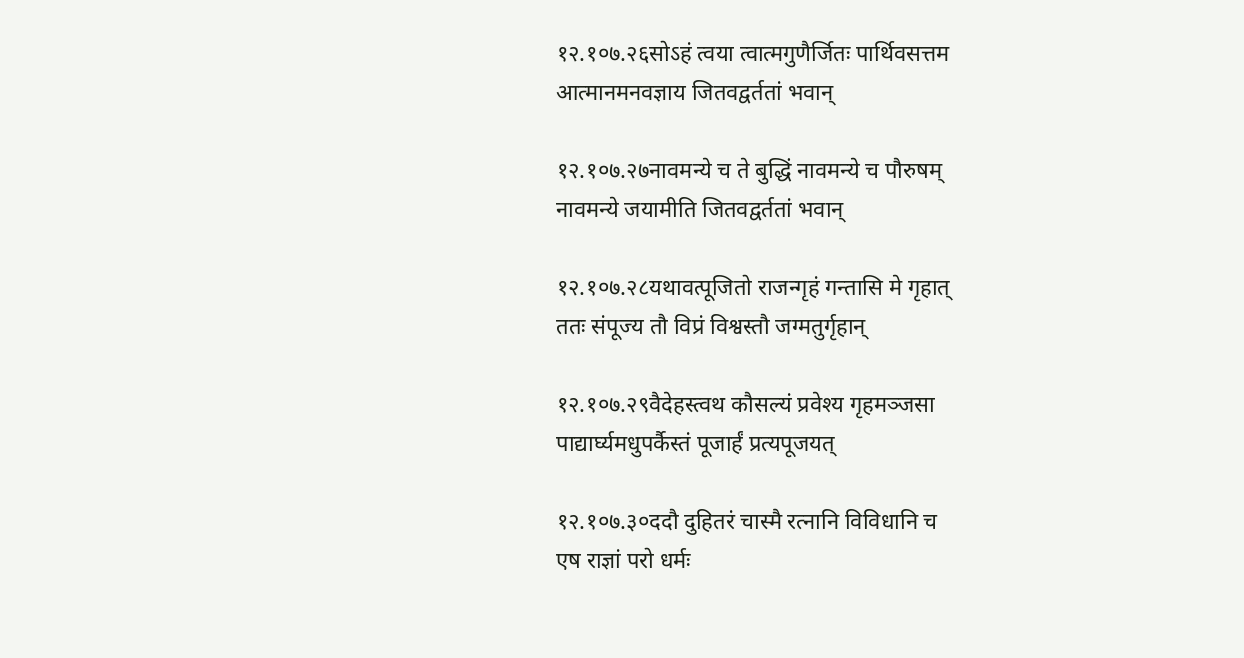१२.१०७.२६सोऽहं त्वया त्वात्मगुणैर्जितः पार्थिवसत्तम
आत्मानमनवज्ञाय जितवद्वर्ततां भवान्

१२.१०७.२७नावमन्ये च ते बुद्धिं नावमन्ये च पौरुषम्
नावमन्ये जयामीति जितवद्वर्ततां भवान्

१२.१०७.२८यथावत्पूजितो राजन्गृहं गन्तासि मे गृहात्
ततः संपूज्य तौ विप्रं विश्वस्तौ जग्मतुर्गृहान्

१२.१०७.२९वैदेहस्त्वथ कौसल्यं प्रवेश्य गृहमञ्जसा
पाद्यार्घ्यमधुपर्कैस्तं पूजार्हं प्रत्यपूजयत्

१२.१०७.३०ददौ दुहितरं चास्मै रत्नानि विविधानि च
एष राज्ञां परो धर्मः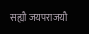सह्यौ जयपराजयौ